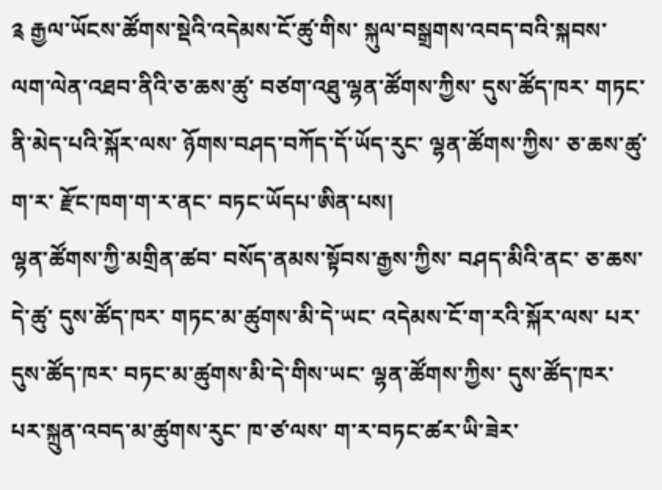༉ རྒྱལ་ཡོངས་ཚོགས་སྡེའི་འདེམས་ངོ་ཚུ་གིས་ སྐུལ་བསྒྲགས་འབད་བའི་སྐབས་ ལག་ལེན་འཐབ་ནིའི་ཅ་ཆས་ཚུ་ བཙག་འཐུ་ལྷན་ཚོགས་ཀྱིས་ དུས་ཚོད་ཁར་ གཏང་ནི་མེད་པའི་སྐོར་ལས་ ཉོགས་བཤད་བཀོད་དོ་ཡོད་རུང་ ལྷན་ཚོགས་ཀྱིས་ ཅ་ཆས་ཚུ་ག་ར་ རྫོང་ཁག་ག་ར་ནང་ བཏང་ཡོདཔ་ཨིན་པས།
ལྷན་ཚོགས་ཀྱི་མགྲིན་ཚབ་ བསོད་ནམས་སྟོབས་རྒྱས་ཀྱིས་ བཤད་མིའི་ནང་ ཅ་ཆས་དེ་ཚུ་ དུས་ཚོད་ཁར་ གཏང་མ་ཚུགས་མི་དེ་ཡང་ འདེམས་ངོ་ག་རའི་སྐོར་ལས་ པར་དུས་ཚོད་ཁར་ བཏང་མ་ཚུགས་མི་དེ་གིས་ཡང་ ལྷན་ཚོགས་ཀྱིས་ དུས་ཚོད་ཁར་ པར་སྐྲུན་འབད་མ་ཚུགས་རུང་ ཁ་ཙ་ལས་ ག་ར་བཏང་ཚར་ཡི་ཟེར་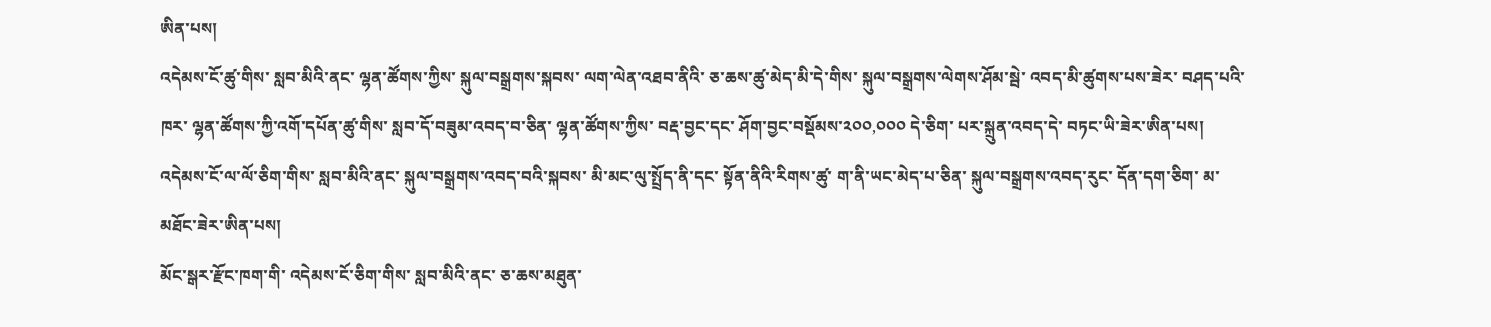ཨིན་པས།
འདེམས་ངོ་ཚུ་གིས་ སླབ་མིའི་ནང་ ལྷན་ཚོགས་ཀྱིས་ སྐུལ་བསྒྲགས་སྐབས་ ལག་ལེན་འཐབ་ནིའི་ ཅ་ཆས་ཚུ་མེད་མི་དེ་གིས་ སྐུལ་བསྒྲགས་ལེགས་ཤོམ་སྦེ་ འབད་མི་ཚུགས་པས་ཟེར་ བཤད་པའི་ཁར་ ལྷན་ཚོགས་ཀྱི་འགོ་དཔོན་ཚུ་གིས་ སླབ་དོ་བཟུམ་འབད་བ་ཅིན་ ལྷན་ཚོགས་ཀྱིས་ བརྡ་བྱང་དང་ ཤོག་བྱང་བསྡོམས་༢༠༠,༠༠༠ དེ་ཅིག་ པར་སྐྲུན་འབད་དེ་ བཏང་ཡི་ཟེར་ཨིན་པས།
འདེམས་ངོ་ལ་ལོ་ཅིག་གིས་ སླབ་མིའི་ནང་ སྐུལ་བསྒྲགས་འབད་བའི་སྐབས་ མི་མང་ལུ་སྤྲོད་ནི་དང་ སྟོན་ནིའི་རིགས་ཚུ་ ག་ནི་ཡང་མེད་པ་ཅིན་ སྐུལ་བསྒྲགས་འབད་རུང་ དོན་དག་ཅིག་ མ་མཐོང་ཟེར་ཨིན་པས།
མོང་སྒར་རྫོང་ཁག་གི་ འདེམས་ངོ་ཅིག་གིས་ སླབ་མིའི་ནང་ ཅ་ཆས་མཐུན་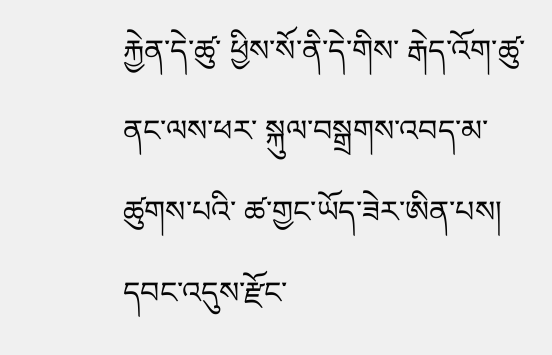རྐྱེན་དེ་ཚུ་ ཕྱིས་སོ་ནི་དེ་གིས་ རྒེད་འོག་ཚུ་ནང་ལས་ཕར་ སྐུལ་བསྒྲགས་འབད་མ་ཚུགས་པའི་ ཚ་གྱང་ཡོད་ཟེར་ཨིན་པས།
དབང་འདུས་རྫོང་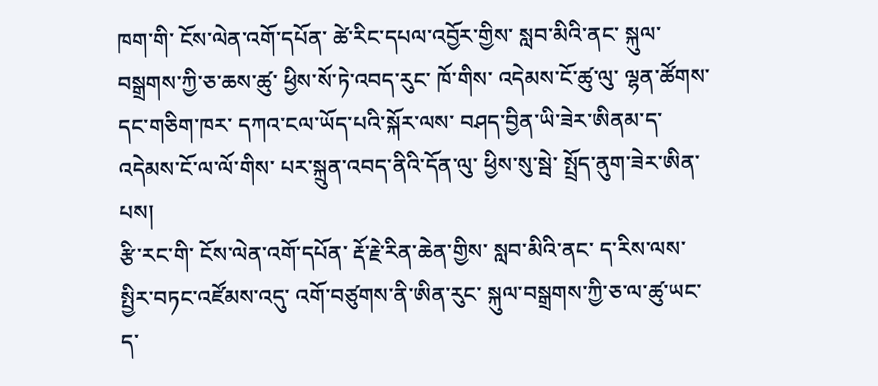ཁག་གི་ ངོས་ལེན་འགོ་དཔོན་ ཚེ་རིང་དཔལ་འབྱོར་གྱིས་ སླབ་མིའི་ནང་ སྐུལ་བསྒྲགས་ཀྱི་ཅ་ཆས་ཚུ་ ཕྱིས་སོ་ཏེ་འབད་རུང་ ཁོ་གིས་ འདེམས་ངོ་ཚུ་ལུ་ ལྷན་ཚོགས་དང་གཅིག་ཁར་ དཀའ་ངལ་ཡོད་པའི་སྐོར་ལས་ བཤད་བྱིན་ཡི་ཟེར་ཨིནམ་ད་ འདེམས་ངོ་ལ་ལོ་གིས་ པར་སྐྲུན་འབད་ནིའི་དོན་ལུ་ ཕྱིས་སུ་སྦེ་ སྤྲོད་ནུག་ཟེར་ཨིན་པས།
རྩི་རང་གི་ ངོས་ལེན་འགོ་དཔོན་ རྡོ་རྗེ་རིན་ཆེན་གྱིས་ སླབ་མིའི་ནང་ ད་རིས་ལས་ སྤྱིར་བཏང་འཛོམས་འདུ་ འགོ་བཙུགས་ནི་ཨིན་རུང་ སྐུལ་བསྒྲགས་ཀྱི་ཅ་ལ་ཚུ་ཡང་ ད་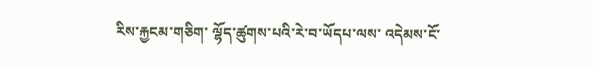རིས་རྐྱངམ་གཅིག་ ལྷོད་ཚུགས་པའི་རེ་བ་ཡོདཔ་ལས་ འདེམས་ངོ་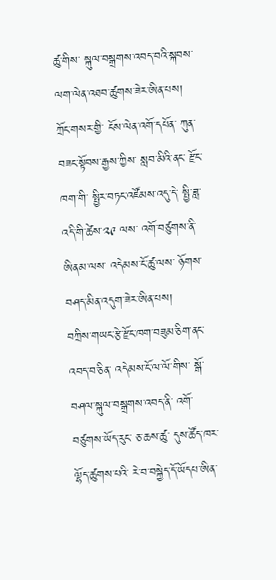ཚུ་གིས་ སྐུལ་བསྒྲགས་འབད་བའི་སྐབས་ ལག་ལེན་འཐབ་ཚུགས་ཟེར་ཨིན་པས།
ཀྲོང་གསར་གྱི་ ངོས་ལེན་འགོ་དཔོན་ ཀུན་བཟང་སྟོབས་རྒྱས་ཀྱིས་ སླབ་མིའི་ནང་ རྫོང་ཁག་གི་ སྤྱིར་བཏང་འཛོམས་འདུ་དེ་ སྤྱི་ཟླ་འདི་གི་ཚེས་༢༩ ལས་ འགོ་བཙུགས་ནི་ཨིནམ་ལས་ འདེམས་ངོ་ཚུ་ལས་ ཉོགས་བཤད་མིན་འདུག་ཟེར་ཨིན་པས།
བཀྲིས་གཡང་རྩེ་རྫོང་ཁག་བཟུམ་ཅིག་ནང་འབད་བ་ཅིན་ འདེམས་ངོ་ལ་ལོ་གིས་ སྒོ་བཤལ་སྐུལ་བསྒྲགས་འབད་ནི་ འགོ་བཙུགས་ཡོད་རུང་ ཅ་ཆས་ཚུ་ དུས་ཚོད་ཁར་ ལྷོད་ཚུགས་པའི་ རེ་བ་བསྐྱེད་དོ་ཡོདཔ་ཨིན་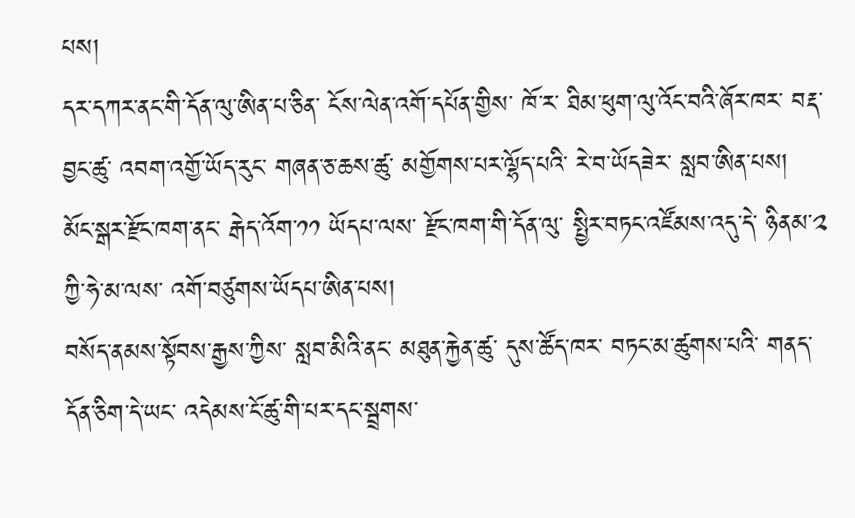པས།
དར་དཀར་ནང་གི་དོན་ལུ་ཨིན་པ་ཅིན་ ངོས་ལེན་འགོ་དཔོན་གྱིས་ ཁོ་ར་ ཐིམ་ཕུག་ལུ་འོང་བའི་ཞོར་ཁར་ བརྡ་བྱང་ཚུ་ འབག་འགྱོ་ཡོད་རུང་ གཞན་ཅ་ཆས་ཚུ་ མགྱོགས་པར་ལྷོད་པའི་ རེ་བ་ཡོདཟེར་ སླབ་ཨིན་པས།
མོང་སྒར་རྫོང་ཁག་ནང་ རྒེད་འོག་༡༡ ཡོདཔ་ལས་ རྫོང་ཁག་གི་དོན་ལུ་ སྤྱིར་བཏང་འཛོམས་འདུ་དེ་ ཉིནམ་༢ ཀྱི་ཧེ་མ་ལས་ འགོ་བཙུགས་ཡོདཔ་ཨིན་པས།
བསོད་ནམས་སྟོབས་རྒྱས་ཀྱིས་ སླབ་མིའི་ནང་ མཐུན་རྐྱེན་ཚུ་ དུས་ཚོད་ཁར་ བཏང་མ་ཚུགས་པའི་ གནད་དོན་ཅིག་དེ་ཡང་ འདེམས་ངོ་ཚུ་གི་པར་དང་སྦྲགས་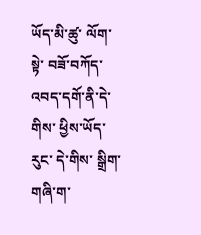ཡོད་མི་ཚུ་ ལོག་སྟེ་ བཟོ་བཀོད་འབད་དགོ་ནི་དེ་གིས་ ཕྱིས་ཡོད་རུང་ དེ་གིས་ སྒྲིག་གཞི་ག་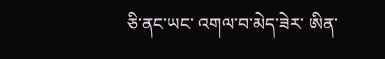ཅི་ནང་ཡང་ འགལ་བ་མེད་ཟེར་ ཨིན་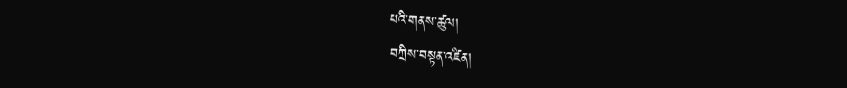པའི་གནས་ཚུལ།
བཀྲིས་བསྟན་འཛིན།